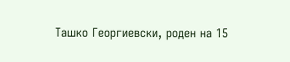Ташко Георгиевски, роден на 15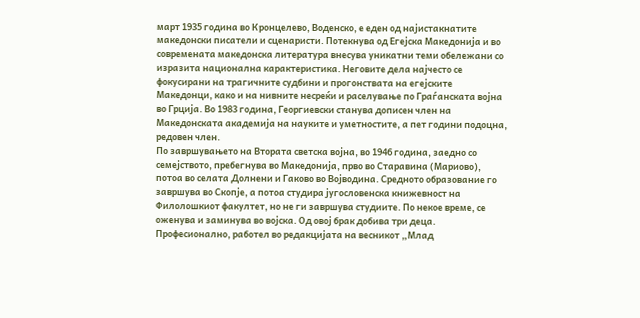март 1935 година во Кронцелево, Воденско, е еден од најистакнатите македонски писатели и сценаристи. Потекнува од Егејска Македонија и во современата македонска литература внесува уникатни теми обележани со изразита национална карактеристика. Неговите дела најчесто се фокусирани на трагичните судбини и прогонствата на егејските Македонци, како и на нивните несреќи и раселување по Граѓанската војна во Грција. Во 1983 година, Георгиевски станува дописен член на Македонската академија на науките и уметностите, а пет години подоцна, редовен член.
По завршувањето на Втората светска војна, во 1946 година, заедно со семејството, пребегнува во Македонија, прво во Старавина (Мариово), потоа во селата Долнени и Гаково во Војводина. Средното образование го завршува во Скопје, а потоа студира југословенска книжевност на Филолошкиот факултет, но не ги завршува студиите. По некое време, се оженува и заминува во војска. Од овој брак добива три деца. Професионално, работел во редакцијата на весникот „Млад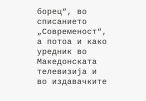борец“, во списанието „Современост“, а потоа и како уредник во Македонската телевизија и во издавачките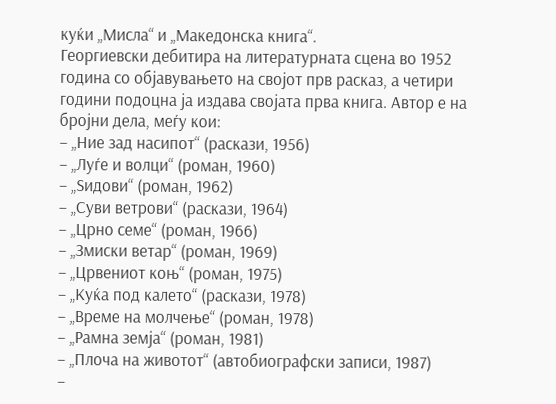куќи „Мисла“ и „Македонска книга“.
Георгиевски дебитира на литературната сцена во 1952 година со објавувањето на својот прв расказ, а четири години подоцна ја издава својата прва книга. Автор е на бројни дела, меѓу кои:
– „Ние зад насипот“ (раскази, 1956)
– „Луѓе и волци“ (роман, 1960)
– „Ѕидови“ (роман, 1962)
– „Суви ветрови“ (раскази, 1964)
– „Црно семе“ (роман, 1966)
– „Змиски ветар“ (роман, 1969)
– „Црвениот коњ“ (роман, 1975)
– „Куќа под калето“ (раскази, 1978)
– „Време на молчење“ (роман, 1978)
– „Рамна земја“ (роман, 1981)
– „Плоча на животот“ (автобиографски записи, 1987)
–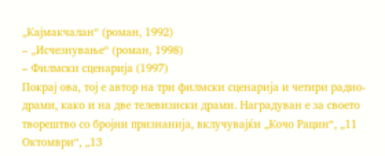„Кајмакчалан“ (роман, 1992)
– „Исчезнување“ (роман, 1998)
– Филмски сценарија (1997)
Покрај ова, тој е автор на три филмски сценарија и четири радио-драми, како и на две телевизиски драми. Наградуван е за своето творештво со бројни признанија, вклучувајќи „Кочо Рацин“, „11 Октомври“, „13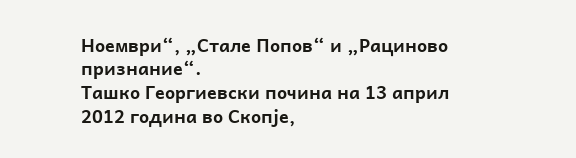Ноември“, „Стале Попов“ и „Рациново признание“.
Ташко Георгиевски почина на 13 април 2012 година во Скопје,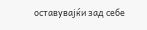оставувајќи зад себе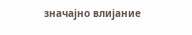значајно влијание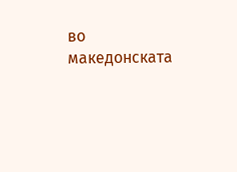во македонската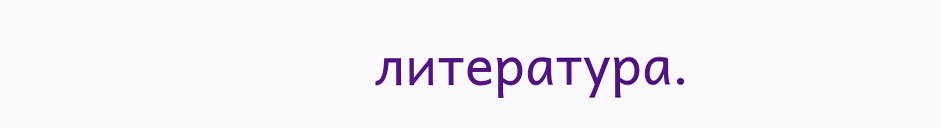литература.